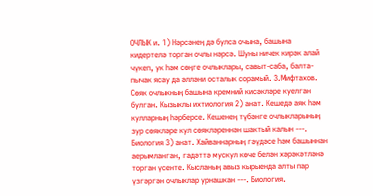ОЧЛЫК и. 1) Нәрсәнең дә булса очына, башына кидертелә торган очлы нәрсә. Шуны ничек кирәк алай чүкеп, ук һәм сөңге очлыклары, савыт-саба, балта-пычак ясау да әлләни осталык сорамый. З.Мифтахов. Сөяк очлыкның башына кремний кисәкләре куелган булган. Кызыклы ихтиология 2) анат. Кешедә аяк һәм кулларның һәрберсе. Кешенең түбәнге очлыкларының зур сөякләре кул сөякләреннән шактый калын ---. Биология 3) анат. Хайваннарның гәүдәсе һәм башыннан аерымланган, гадәттә мускул көче белән хәрәкәтләнә торган үсенте. Кысланың авыз кырыенда алты пар үзгәргән очлыклар урнашкан ---. Биология.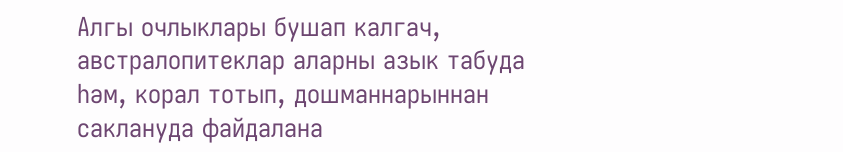Алгы очлыклары бушап калгач, австралопитеклар аларны азык табуда һәм, корал тотып, дошманнарыннан саклануда файдалана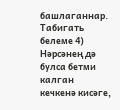башлаганнар. Табигать белеме 4) Нәрсәнең дә булса бетми калган кечкенә кисәге,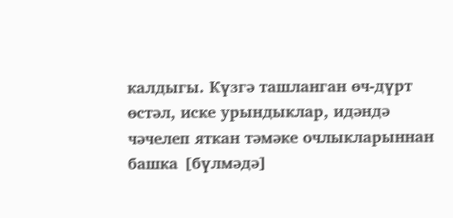калдыгы. Күзгә ташланган өч-дүрт өстәл, иске урындыклар, идәндә чәчелеп яткан тәмәке очлыкларыннан башка [бүлмәдә]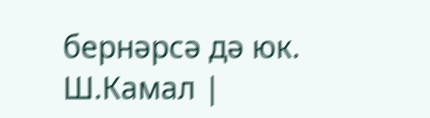бернәрсә дә юк. Ш.Камал |